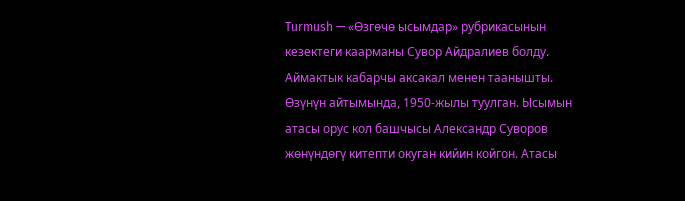Turmush — «Өзгөчө ысымдар» рубрикасынын кезектеги каарманы Сувор Айдралиев болду. Аймактык кабарчы аксакал менен таанышты.
Өзүнүн айтымында, 1950-жылы туулган. Ысымын атасы орус кол башчысы Александр Суворов жөнүндөгү китепти окуган кийин койгон. Атасы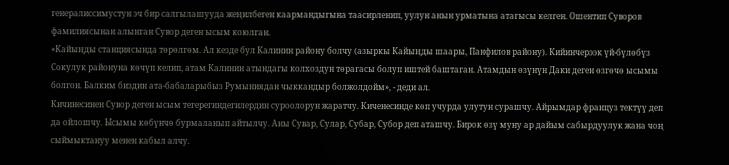генералиссимустун эч бир салгылашууда жеңилбеген каармандыгына таасирленип, уулун анын урматына атагысы келген. Ошентип Суворов фамилиясынан алынган Сувор деген ысым коюлган.
«Кайыңды станциясында төрөлгөм. Ал кезде бул Калинин району болчу (азыркы Кайыңды шаары, Панфилов району). Кийинчерээк үй-бүлөбүз Сокулук районуна көчүп келип, атам Калинин атындагы колхоздун төрагасы болуп иштей баштаган. Атамдын өзүнүн Даки деген өзгөчө ысымы болгон. Балким биздин ата-бабаларыбыз Румыниядан чыккандыр болжолдойм», - деди ал.
Кичинесинен Сувор деген ысым тегерегиндегилердин суроолорун жаратчу. Киченесинде көп учурда улутун сурашчу. Айрымдар француз тектүү деп да ойлошчу. Ысымы көбүнчө бурмаланып айтылчу. Аны Сувар, Сулар, Субар, Субор деп аташчу. Бирок өзү муну ар дайым сабырдуулук жана чоң сыймыктануу менен кабыл алчу.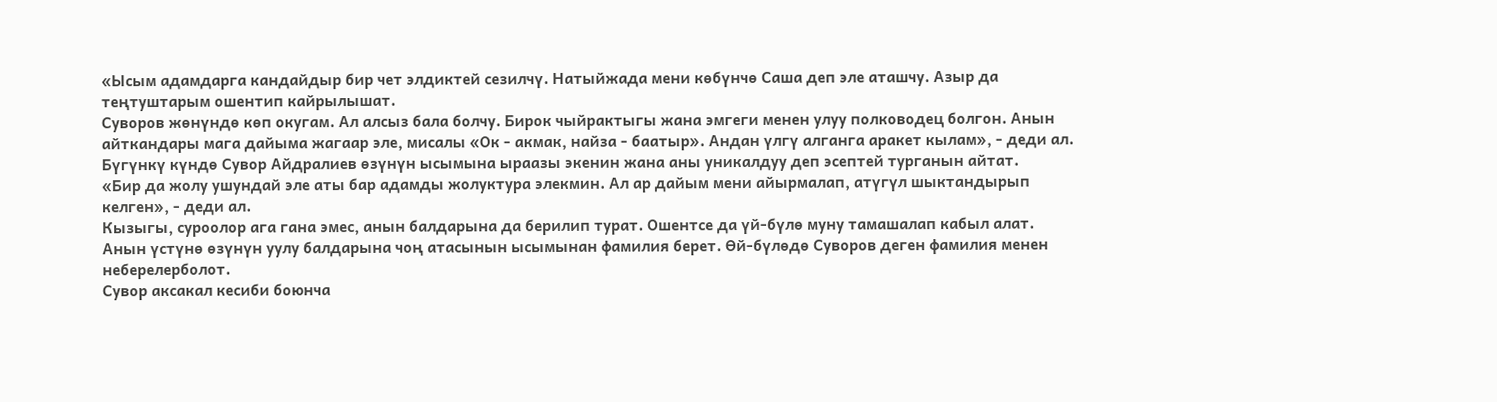«Ысым адамдарга кандайдыр бир чет элдиктей сезилчү. Натыйжада мени көбүнчө Саша деп эле аташчу. Азыр да теңтуштарым ошентип кайрылышат.
Суворов жөнүндө көп окугам. Ал алсыз бала болчу. Бирок чыйрактыгы жана эмгеги менен улуу полководец болгон. Анын айткандары мага дайыма жагаар эле, мисалы «Ок - акмак, найза - баатыр». Андан үлгү алганга аракет кылам», - деди ал.
Бүгүнкү күндө Сувор Айдралиев өзүнүн ысымына ыраазы экенин жана аны уникалдуу деп эсептей турганын айтат.
«Бир да жолу ушундай эле аты бар адамды жолуктура элекмин. Ал ар дайым мени айырмалап, атүгүл шыктандырып келген», - деди ал.
Кызыгы, суроолор ага гана эмес, анын балдарына да берилип турат. Ошентсе да үй-бүлө муну тамашалап кабыл алат. Анын үстүнө өзүнүн уулу балдарына чоң атасынын ысымынан фамилия берет. Өй-бүлөдө Суворов деген фамилия менен неберелерболот.
Сувор аксакал кесиби боюнча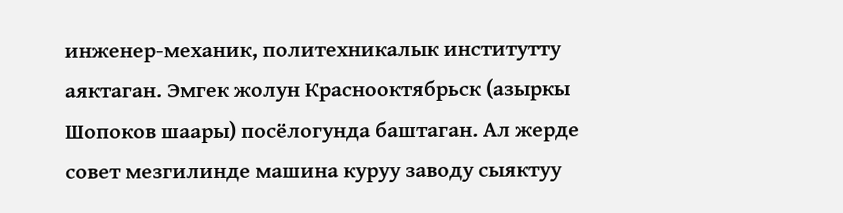инженер-механик, политехникалык институтту аяктаган. Эмгек жолун Краснооктябрьск (азыркы Шопоков шаары) посёлогунда баштаган. Ал жерде совет мезгилинде машина куруу заводу сыяктуу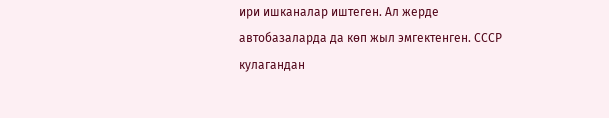ири ишканалар иштеген. Ал жерде автобазаларда да көп жыл эмгектенген. СССР кулагандан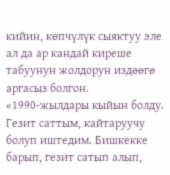кийин, көпчүлүк сыяктуу эле ал да ар кандай киреше табуунун жолдорун издөөгө аргасыз болгон.
«1990-жылдары кыйын болду. Гезит саттым, кайтаруучу болуп иштедим. Бишкекке барып, гезит сатып алып,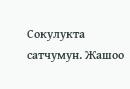Сокулукта сатчумун. Жашоо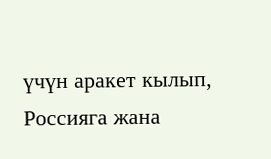үчүн аракет кылып, Россияга жана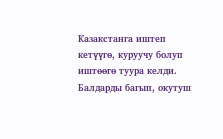Казакстанга иштеп кетүүгө, куруучу болуп иштөөгө туура келди. Балдарды багып, окутуш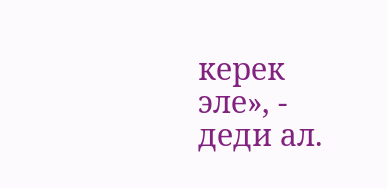керек эле», - деди ал.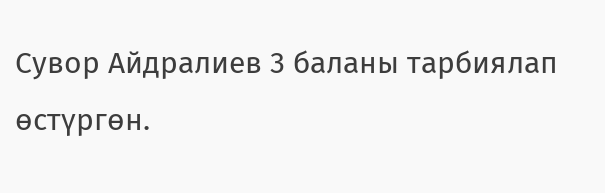Сувор Айдралиев 3 баланы тарбиялап өстүргөн.